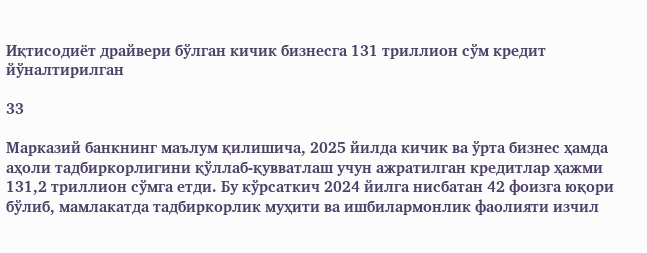Иқтисодиёт драйвери бўлган кичик бизнесга 131 триллион сўм кредит йўналтирилган

33

Марказий банкнинг маълум қилишича, 2025 йилда кичик ва ўрта бизнес ҳамда аҳоли тадбиркорлигини қўллаб-қувватлаш учун ажратилган кредитлар ҳажми 131,2 триллион сўмга етди. Бу кўрсаткич 2024 йилга нисбатан 42 фоизга юқори бўлиб, мамлакатда тадбиркорлик муҳити ва ишбилармонлик фаолияти изчил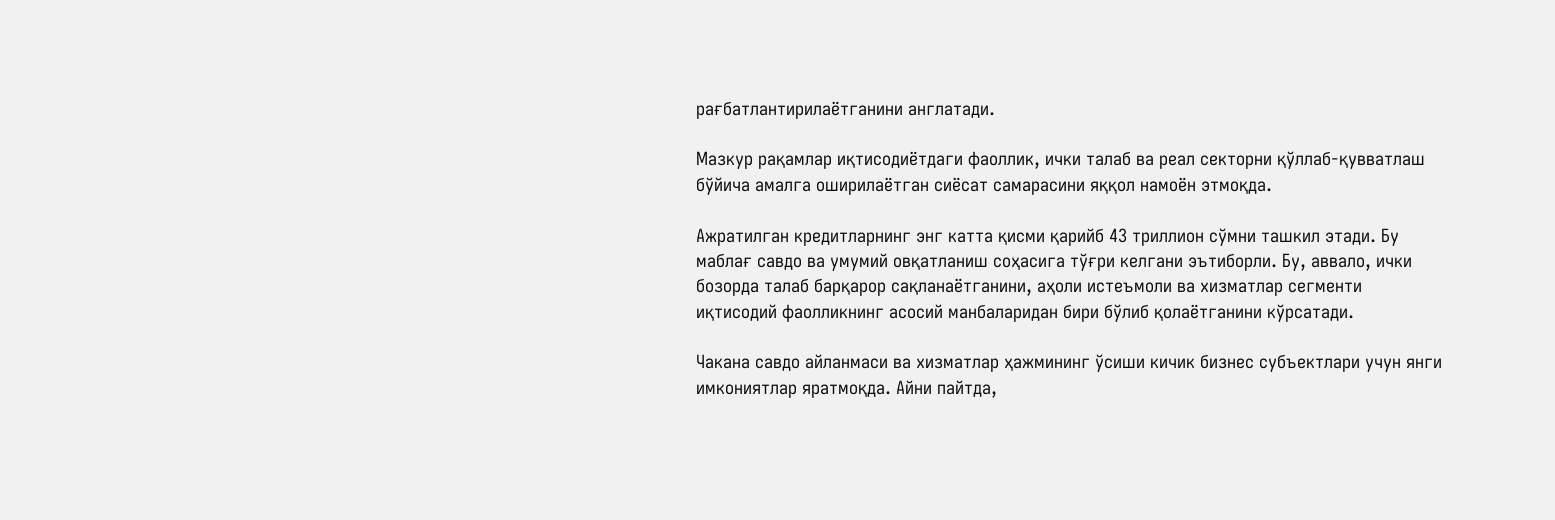рағбатлантирилаётганини англатади.

Мазкур рақамлар иқтисодиётдаги фаоллик, ички талаб ва реал секторни қўллаб-қувватлаш бўйича амалга оширилаётган сиёсат самарасини яққол намоён этмоқда.

Ажратилган кредитларнинг энг катта қисми қарийб 43 триллион сўмни ташкил этади. Бу маблағ савдо ва умумий овқатланиш соҳасига тўғри келгани эътиборли. Бу, аввало, ички бозорда талаб барқарор сақланаётганини, аҳоли истеъмоли ва хизматлар сегменти иқтисодий фаолликнинг асосий манбаларидан бири бўлиб қолаётганини кўрсатади.

Чакана савдо айланмаси ва хизматлар ҳажмининг ўсиши кичик бизнес субъектлари учун янги имкониятлар яратмоқда. Айни пайтда,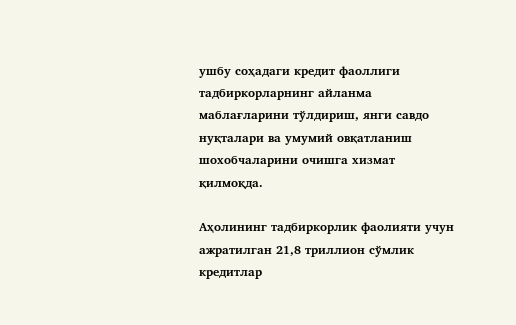ушбу соҳадаги кредит фаоллиги тадбиркорларнинг айланма маблағларини тўлдириш, янги савдо нуқталари ва умумий овқатланиш шохобчаларини очишга хизмат қилмоқда.

Аҳолининг тадбиркорлик фаолияти учун ажратилган 21,8 триллион сўмлик кредитлар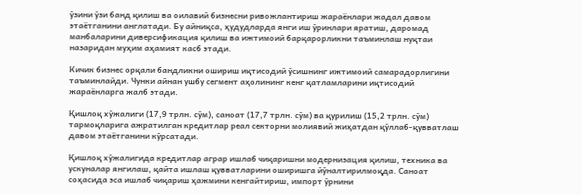ўзини ўзи банд қилиш ва оилавий бизнесни ривожлантириш жараёнлари жадал давом этаётганини англатади. Бу айниқса, ҳудудларда янги иш ўринлари яратиш, даромад манбаларини диверсификация қилиш ва ижтимоий барқарорликни таъминлаш нуқтаи назаридан муҳим аҳамият касб этади.

Кичик бизнес орқали бандликни ошириш иқтисодий ўсишнинг ижтимоий самарадорлигини таъминлайди. Чунки айнан ушбу сегмент аҳолининг кенг қатламларини иқтисодий жараёнларга жалб этади.

Қишлоқ хўжалиги (17,9 трлн. сўм), саноат (17,7 трлн. сўм) ва қурилиш (15,2 трлн. сўм) тармоқларига ажратилган кредитлар реал секторни молиявий жиҳатдан қўллаб-қувватлаш давом этаётганини кўрсатади.

Қишлоқ хўжалигида кредитлар аграр ишлаб чиқаришни модернизация қилиш, техника ва ускуналар янгилаш, қайта ишлаш қувватларини оширишга йўналтирилмоқда. Саноат соҳасида эса ишлаб чиқариш ҳажмини кенгайтириш, импорт ўрнини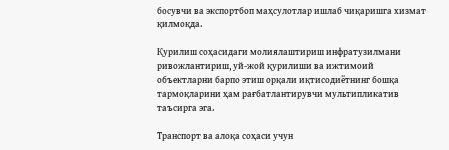босувчи ва экспортбоп маҳсулотлар ишлаб чиқаришга хизмат қилмоқда.

Қурилиш соҳасидаги молиялаштириш инфратузилмани ривожлантириш, уй-жой қурилиши ва ижтимоий объектларни барпо этиш орқали иқтисодиётнинг бошқа тармоқларини ҳам рағбатлантирувчи мультипликатив таъсирга эга.

Транспорт ва алоқа соҳаси учун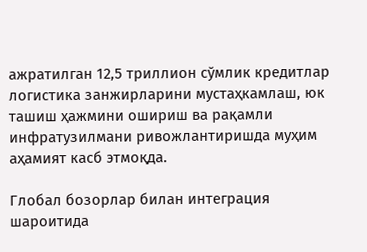ажратилган 12,5 триллион сўмлик кредитлар логистика занжирларини мустаҳкамлаш, юк ташиш ҳажмини ошириш ва рақамли инфратузилмани ривожлантиришда муҳим аҳамият касб этмоқда.

Глобал бозорлар билан интеграция шароитида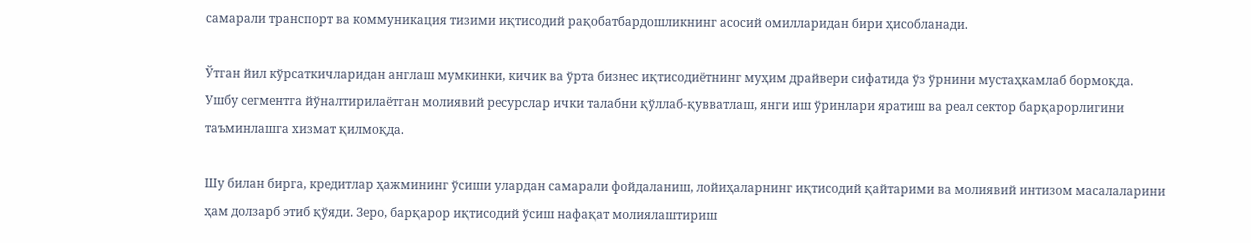самарали транспорт ва коммуникация тизими иқтисодий рақобатбардошликнинг асосий омилларидан бири ҳисобланади.

Ўтган йил кўрсаткичларидан англаш мумкинки, кичик ва ўрта бизнес иқтисодиётнинг муҳим драйвери сифатида ўз ўрнини мустаҳкамлаб бормоқда. Ушбу сегментга йўналтирилаётган молиявий ресурслар ички талабни қўллаб-қувватлаш, янги иш ўринлари яратиш ва реал сектор барқарорлигини таъминлашга хизмат қилмоқда.

Шу билан бирга, кредитлар ҳажмининг ўсиши улардан самарали фойдаланиш, лойиҳаларнинг иқтисодий қайтарими ва молиявий интизом масалаларини ҳам долзарб этиб қўяди. Зеро, барқарор иқтисодий ўсиш нафақат молиялаштириш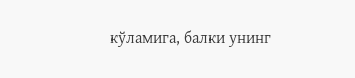кўламига, балки унинг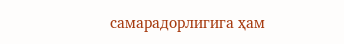самарадорлигига ҳам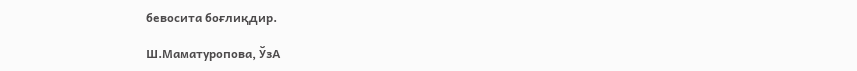бевосита боғлиқдир.

Ш.Маматуропова, ЎзА